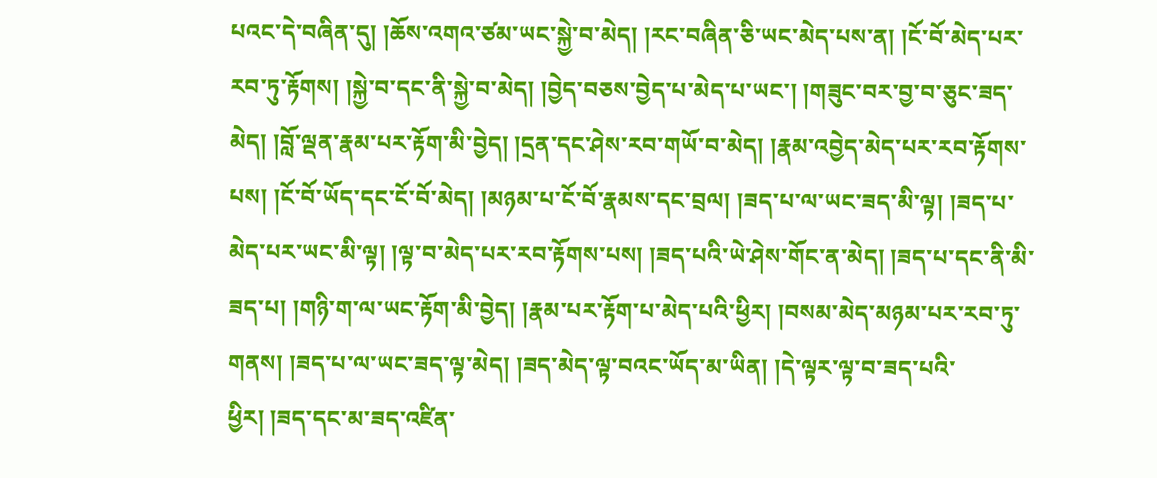པའང་དེ་བཞིན་དུ། །ཆོས་འགའ་ཙམ་ཡང་སྐྱེ་བ་མེད། །རང་བཞིན་ཅི་ཡང་མེད་པས་ན། །ངོ་བོ་མེད་པར་རབ་ཏུ་རྟོགས། །སྐྱེ་བ་དང་ནི་སྐྱེ་བ་མེད། །བྱེད་བཅས་བྱེད་པ་མེད་པ་ཡང་། །གཟུང་བར་བྱ་བ་ཅུང་ཟད་མེད། །བློ་ལྡན་རྣམ་པར་རྟོག་མི་བྱེད། །དྲན་དང་ཤེས་རབ་གཡོ་བ་མེད། །རྣམ་འབྱེད་མེད་པར་རབ་རྟོགས་པས། །ངོ་བོ་ཡོད་དང་ངོ་བོ་མེད། །མཉམ་པ་ངོ་བོ་རྣམས་དང་བྲལ། །ཟད་པ་ལ་ཡང་ཟད་མི་ལྟ། །ཟད་པ་མེད་པར་ཡང་མི་ལྟ། །ལྟ་བ་མེད་པར་རབ་རྟོགས་པས། །ཟད་པའི་ཡེ་ཤེས་གོང་ན་མེད། །ཟད་པ་དང་ནི་མི་ཟད་པ། །གཉི་ག་ལ་ཡང་རྟོག་མི་བྱེད། །རྣམ་པར་རྟོག་པ་མེད་པའི་ཕྱིར། །བསམ་མེད་མཉམ་པར་རབ་ཏུ་གནས། །ཟད་པ་ལ་ཡང་ཟད་ལྟ་མེད། །ཟད་མེད་ལྟ་བའང་ཡོད་མ་ཡིན། །དེ་ལྟར་ལྟ་བ་ཟད་པའི་ཕྱིར། །ཟད་དང་མ་ཟད་འཛིན་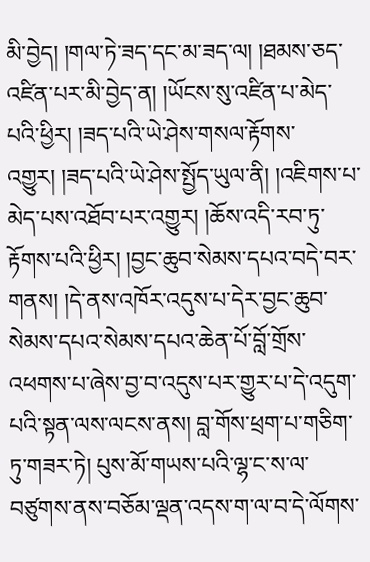མི་བྱེད། །གལ་ཏེ་ཟད་དང་མ་ཟད་ལ། །ཐམས་ཅད་འཛིན་པར་མི་བྱེད་ན། །ཡོངས་སུ་འཛིན་པ་མེད་པའི་ཕྱིར། །ཟད་པའི་ཡེ་ཤེས་གསལ་རྟོགས་འགྱུར། །ཟད་པའི་ཡེ་ཤེས་སྤྱོད་ཡུལ་ནི། །འཇིགས་པ་མེད་པས་འཐོབ་པར་འགྱུར། །ཆོས་འདི་རབ་ཏུ་རྟོགས་པའི་ཕྱིར། །བྱང་ཆུབ་སེམས་དཔའ་བདེ་བར་གནས། །དེ་ནས་འཁོར་འདུས་པ་དེར་བྱང་ཆུབ་སེམས་དཔའ་སེམས་དཔའ་ཆེན་པོ་བློ་གྲོས་འཕགས་པ་ཞེས་བྱ་བ་འདུས་པར་གྱུར་པ་དེ་འདུག་པའི་སྟན་ལས་ལངས་ནས། བླ་གོས་ཕྲག་པ་གཅིག་ཏུ་གཟར་ཏེ། པུས་མོ་གཡས་པའི་ལྷ་ང་ས་ལ་བཙུགས་ནས་བཅོམ་ལྡན་འདས་ག་ལ་བ་དེ་ལོགས་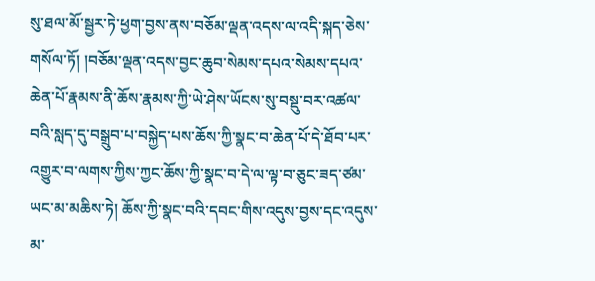སུ་ཐལ་མོ་སྦྱར་ཏེ་ཕྱག་བྱས་ནས་བཅོམ་ལྡན་འདས་ལ་འདི་སྐད་ཅེས་གསོལ་ཏོ། །བཅོམ་ལྡན་འདས་བྱང་ཆུབ་སེམས་དཔའ་སེམས་དཔའ་ཆེན་པོ་རྣམས་ནི་ཆོས་རྣམས་ཀྱི་ཡེ་ཤེས་ཡོངས་སུ་བསྡུ་བར་འཚལ་བའི་སླད་དུ་བསྒྲུབ་པ་བསྐྱེད་པས་ཆོས་ཀྱི་སྣང་བ་ཆེན་པོ་དེ་ཐོབ་པར་འགྱུར་བ་ལགས་ཀྱིས་ཀྱང་ཆོས་ཀྱི་སྣང་བ་དེ་ལ་ལྟ་བ་ཅུང་ཟད་ཙམ་ཡང་མ་མཆིས་ཏེ། ཆོས་ཀྱི་སྣང་བའི་དབང་གིས་འདུས་བྱས་དང་འདུས་མ་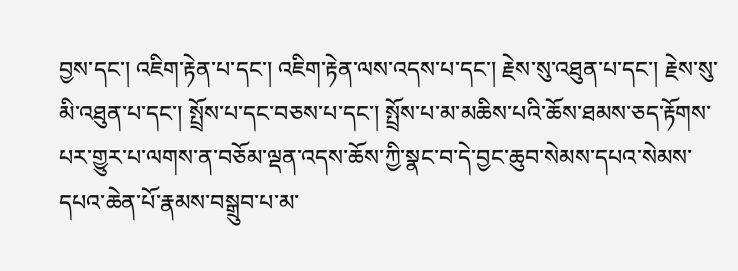བྱས་དང་། འཇིག་རྟེན་པ་དང་། འཇིག་རྟེན་ལས་འདས་པ་དང་། རྗེས་སུ་འཐུན་པ་དང་། རྗེས་སུ་མི་འཐུན་པ་དང་། སྤྲོས་པ་དང་བཅས་པ་དང་། སྤྲོས་པ་མ་མཆིས་པའི་ཆོས་ཐམས་ཅད་རྟོགས་པར་གྱུར་པ་ལགས་ན་བཅོམ་ལྡན་འདས་ཆོས་ཀྱི་སྣང་བ་དེ་བྱང་ཆུབ་སེམས་དཔའ་སེམས་དཔའ་ཆེན་པོ་རྣམས་བསྒྲུབ་པ་མ་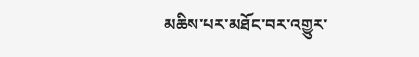མཆིས་པར་མཐོང་བར་འགྱུར་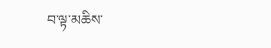བ་ལྟ་མཆིས་